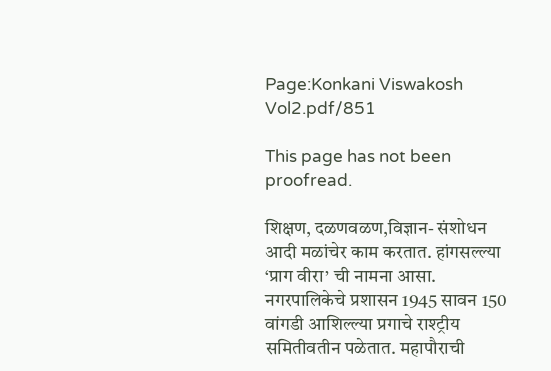Page:Konkani Viswakosh Vol2.pdf/851

This page has not been proofread.

शिक्षण, दळणवळण,विज्ञान- संशोधन आदी मळांचेर काम करतात. हांगसल्ल्या ‘प्राग वीरा’ ची नामना आसा. नगरपालिकेचे प्रशासन 1945 सावन 150 वांगडी आशिल्ल्या प्रगाचे राश्ट्रीय समितीवतीन पळेतात. महापौराची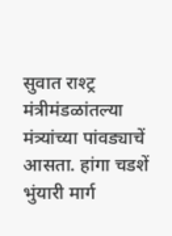सुवात राश्ट्र मंत्रीमंडळांतल्या मंत्र्यांच्या पांवड्याचें आसता. हांगा चडशें भुंयारी मार्ग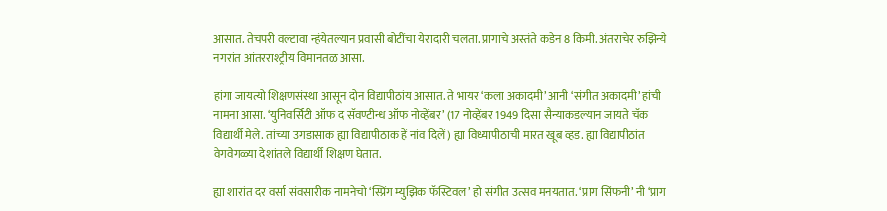आसात. तेचपरी वल्टावा न्हंयेतल्यान प्रवासी बोटींचा येरादारी चलता. प्रागाचे अस्तंते कडेन 8 किमी. अंतराचेर रुझिन्ये नगरांत आंतरराश्ट्रीय विमानतळ आसा.

हांगा जायत्यो शिक्षणसंस्था आसून दोन विद्यापीठांय आसात. ते भायर ‘कला अकादमी’ आनी ‘संगीत अकादमी’ हांची नामना आसा. ‘युनिवर्सिटी ऑफ द सॅवण्टीन्ध ऑफ नोव्हेंबर’ (17 नोव्हेंबर 1949 दिसा सैन्याकडल्यान जायते चॅक विद्यार्थी मेले. तांच्या उगडासाक ह्या विद्यापीठाक हें नांव दिलें) ह्या विध्यापीठाची मारत खूब व्हड. ह्या विद्यापीठांत वेगवेगळ्या देशांतले विद्यार्थी शिक्षण घेतात.

ह्या शारांत दर वर्सा संवसारीक नामनेचो ‘स्प्रिंग म्युझिक फॅस्टिवल’ हो संगीत उत्सव मनयतात. ‘प्राग सिंफनी’ नी ‘प्राग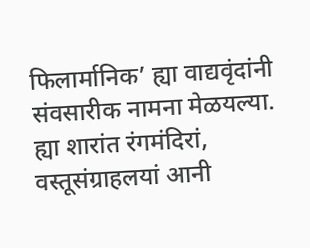फिलार्मानिक’ ह्या वाद्यवृंदांनी संवसारीक नामना मेळयल्या. ह्या शारांत रंगमंदिरां, वस्तूसंग्राहलयां आनी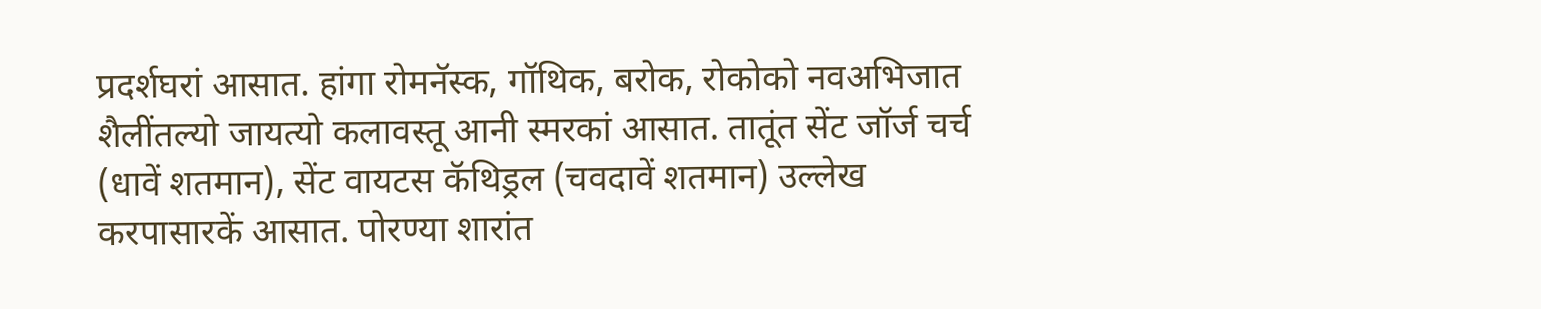प्रदर्शघरां आसात. हांगा रोमनॅस्क, गॉथिक, बरोक, रोकोको नवअभिजात शैलींतल्यो जायत्यो कलावस्तू आनी स्मरकां आसात. तातूंत सेंट जॉर्ज चर्च (धावें शतमान), सेंट वायटस कॅथिड्रल (चवदावें शतमान) उल्लेख करपासारकें आसात. पोरण्या शारांत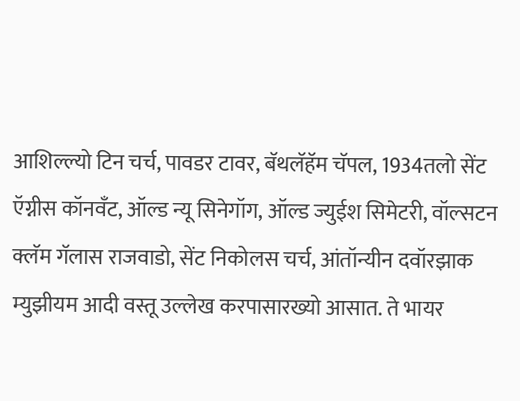आशिल्ल्यो टिन चर्च, पावडर टावर, बॅथलॅहॅम चॅपल, 1934तलो सेंट ऍग्नीस कॉनवॅंट, ऑल्ड न्यू सिनेगॉग, ऑल्ड ज्युईश सिमेटरी, वॉल्सटन क्लॅम गॅलास राजवाडो, सेंट निकोलस चर्च, आंतॉन्यीन दवॉरझाक म्युझीयम आदी वस्तू उल्लेख करपासारख्यो आसात. ते भायर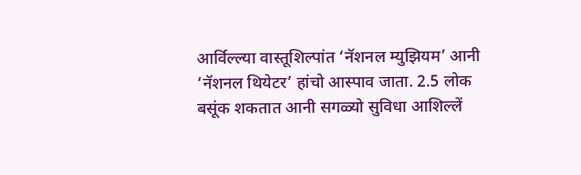आर्विल्ल्या वास्तूशिल्पांत ‘नॅशनल म्युझियम’ आनी ‘नॅशनल थियेटर’ हांचो आस्पाव जाता. 2.5 लोक बसूंक शकतात आनी सगळ्यो सुविधा आशिल्लें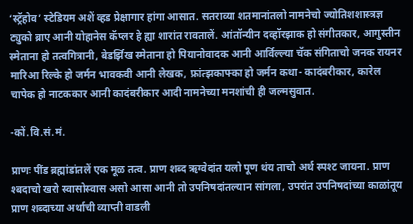‘स्ट्रॅहोव’ स्टेडियम अशें व्हड प्रेक्षागार हांगा आसात. सतराव्या शतमानांतलो नामनेचो ज्योतिशशास्त्रज्ञ ट्युको ब्राए आनी योहानेस कॅप्लर हे ह्या शारांत रावतालें. आंतॉन्यीन दव्हॉरझाक हो संगीतकार, आगुस्तीन स्मेताना हो तत्वगित्रानी, बेडर्झिख स्मेताना हो पियानोवादक आनी आर्विल्ल्या चॅक संगिताचो जनक रायनर मारिआ रिल्के हो जर्मन भावकवी आनी लेखक, फ्रांत्झकाफ्का हो जर्मन कथा- कादंबरीकार, कारेल चापेक हो नाटककार आनी कादंबरीकार आदी नामनेच्या मनशांची ही जल्मसुवात.

-कों.वि.सं.मं.

प्राणः पींड ब्रह्मांडांतलें एक मूळ तत्व. प्राण शब्द ऋग्वेदांत यलो पूण थंय ताचो अर्थ स्पश्ट जायना. प्राण श्बदाचो खरो स्वासोस्वास असो आसा आनी तो उपनिषदांतल्यान सांगला, उपरांत उपनिषदांच्या काळांतूय प्राण शब्दाच्या अर्थाची व्याप्ती वाडली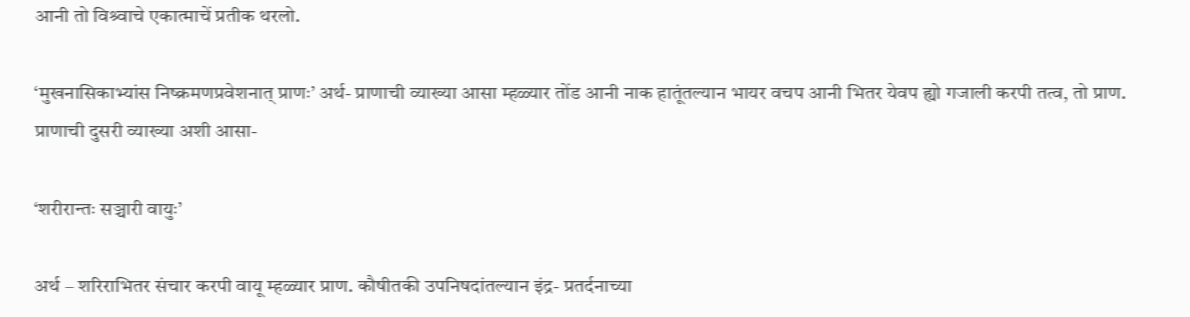आनी तो विश्र्वाचे एकात्माचें प्रतीक थरलो.

‘मुखनासिकाभ्यांस निष्क्रमणप्रवेशनात् प्राणः’ अर्थ- प्राणाची व्याख्या आसा म्हळ्यार तोंड आनी नाक हातूंतल्यान भायर वचप आनी भितर येवप ह्यो गजाली करपी तत्व, तो प्राण. प्राणाची दुसरी व्याख्या अशी आसा-

‘शरीरान्तः सञ्चारी वायुः’

अर्थ – शरिराभितर संचार करपी वायू म्हळ्यार प्राण. कौषीतकी उपनिषदांतल्यान इंद्र- प्रतर्दनाच्या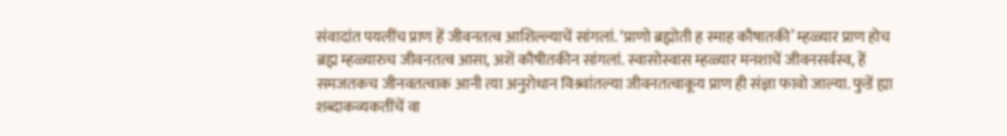संवादांत पयलींच प्राण हें जीवनतत्व आशिल्ल्याचें सांगलां. ‘प्राणो ब्रह्मोती ह स्माह कौषातकी’ म्हळ्यार प्राण होच ब्रह्म म्हळ्यारुच जीवनतत्व आसा, अशें कौषीतकीन सांगलां. स्वासोस्वास म्हळ्यार मनशाचें जीवनसर्वस्व, हें समजतकच जीनवतत्वाक आनी त्या अनुरोधान विश्र्वांतल्या जीवनतत्वाकूय प्राण ही संज्ञा फावो जाल्या. फुडें ह्या शब्दाकव्यकतींचें वा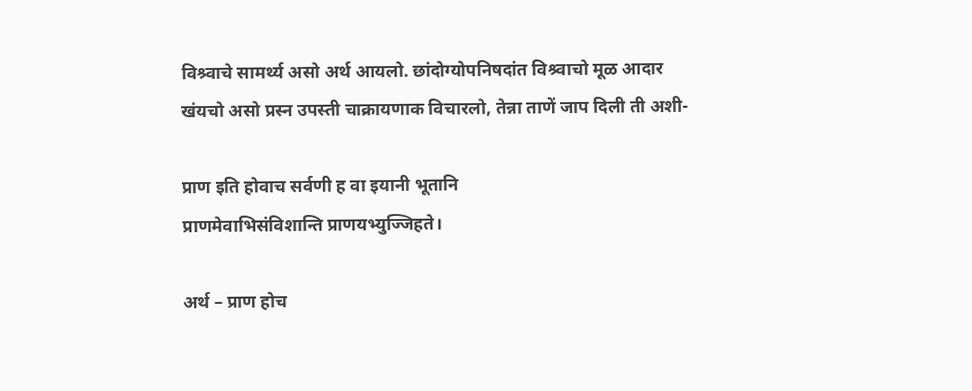विश्र्वाचे सामर्थ्य असो अर्थ आयलो. छांदोग्योपनिषदांत विश्र्वाचो मूळ आदार खंयचो असो प्रस्न उपस्ती चाक्रायणाक विचारलो, तेन्ना ताणें जाप दिली ती अशी-

प्राण इति होवाच सर्वणी ह वा इयानी भूतानि
प्राणमेवाभिसंविशान्ति प्राणयभ्युज्जिहते।

अर्थ – प्राण होच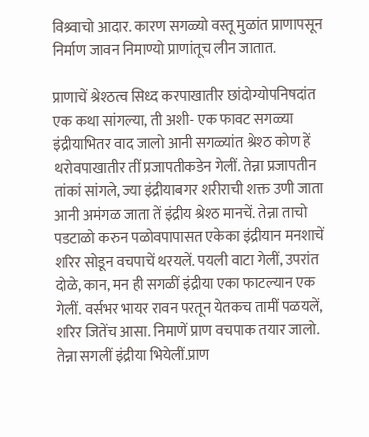विश्र्वाचो आदार. कारण सगळ्यो वस्तू मुळांत प्राणापसून निर्माण जावन निमाण्यो प्राणांतूच लीन जातात.

प्राणाचें श्रेश्ठत्व सिध्द करपाखातीर छांदोग्योपनिषदांत एक कथा सांगल्या, ती अशी- एक फावट सगळ्या इंद्रीयाभितर वाद जालो आनी सगळ्यांत श्रेश्ठ कोण हें थरोवपाखातीर तीं प्रजापतीकडेन गेलीं. तेन्ना प्रजापतीन तांकां सांगले, ज्या इंद्रीयाबगर शरीराची शक्त उणी जाता आनी अमंगळ जाता तें इंद्रीय श्रेश्ठ मानचें. तेन्ना ताचो पडटाळो करुन पळोवपापासत एकेका इंद्रीयान मनशाचें शरिर सोडून वचपाचें थरयलें. पयली वाटा गेलीं, उपरांत दोळे, कान, मन ही सगळीं इंद्रीया एका फाटल्यान एक गेलीं. वर्सभर भायर रावन परतून येतकच तामीं पळयलें, शरिर जितेंच आसा. निमाणें प्राण वचपाक तयार जालो. तेन्ना सगलीं इंद्रीया भियेलीं.प्राण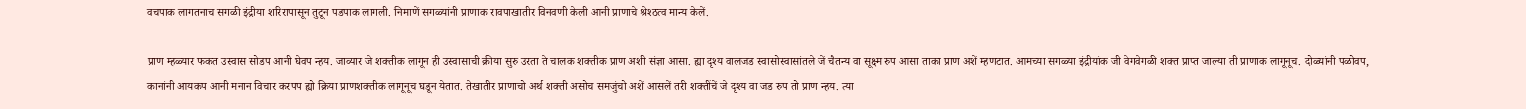वचपाक लागतनाच सगळी इंद्रीया शरिरापासून तुटून पडपाक लागली. निमाणें सगळ्यांनी प्राणाक रावपाखातीर विनवणी केली आनी प्राणाचे श्रेश्ठत्व मान्य केलें.

प्राण म्हळ्यार फकत उस्वास सोडप आनी घेवप न्हय. जाव्यार जे शक्तीक लागून ही उस्वासाची क्रीया सुरु उरता ते चालक शक्तीक प्राण अशी संज्ञा आसा. ह्या दृश्य वालजड स्वासोस्वासांतले जें चैतन्य वा सूक्ष्म रुप आसा ताका प्राण अशें म्हणटात. आमच्या सगळ्या इंद्रीयांक जी वेगवेगळी शक्त प्राप्त जाल्या ती प्राणाक लागूनूच. दोळ्यांनी पळोवप, कानांनी आयकप आनी मनान विचार करपप ह्यो क्रिया प्राणशक्तीक लागूनूच घडून येतात. तेखातीर प्राणाचो अर्थ शक्ती असोच समजुंचो अशें आसलें तरी शक्तींचें जे दृश्य वा जड रुप तो प्राण न्हय. त्या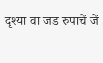दृश्या वा जड रुपाचें जें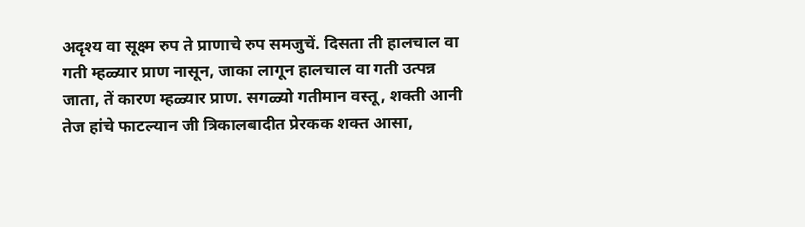अदृश्य वा सूक्ष्म रुप ते प्राणाचे रुप समजुचें. दिसता ती हालचाल वा गती म्हळ्यार प्राण नासून, जाका लागून हालचाल वा गती उत्पन्न जाता, तें कारण म्हळ्यार प्राण. सगळ्यो गतीमान वस्तू, शक्ती आनी तेज हांचे फाटल्यान जी त्रिकालबादीत प्रेरकक शक्त आसा,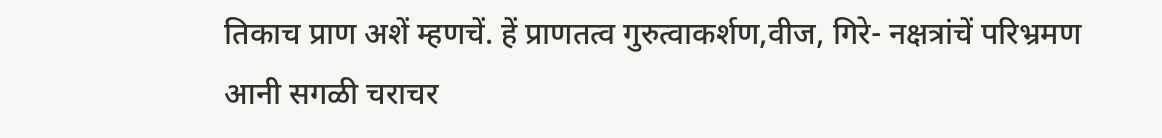तिकाच प्राण अशें म्हणचें. हें प्राणतत्व गुरुत्वाकर्शण,वीज, गिरे- नक्षत्रांचें परिभ्रमण आनी सगळी चराचर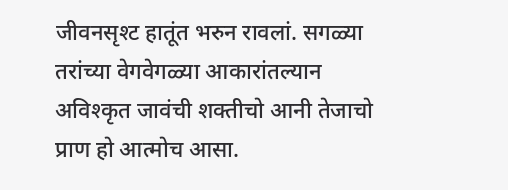जीवनसृश्ट हातूंत भरुन रावलां. सगळ्या तरांच्या वेगवेगळ्या आकारांतल्यान अविश्कृत जावंची शक्तीचो आनी तेजाचो प्राण हो आत्मोच आसा.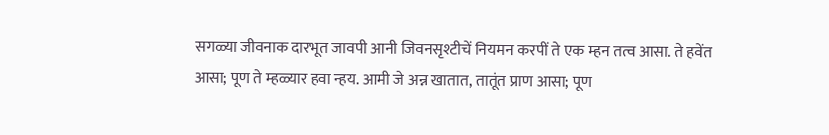सगळ्या जीवनाक दारभूत जावपी आनी जिवनसृश्टीचें नियमन करपीं ते एक म्हन तत्व आसा. ते हवेंत आसा; पूण ते म्हळ्यार हवा न्हय. आमी जे अन्न खातात, तातूंत प्राण आसा; पूण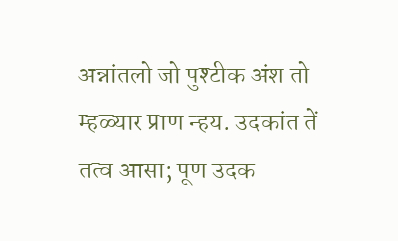अन्नांतलो जो पुश्टीक अंश तो म्हळ्यार प्राण न्हय. उदकांत तें तत्व आसा; पूण उदक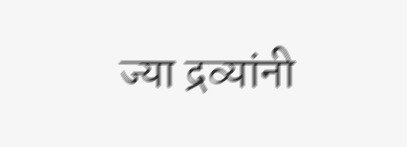ज्या द्रव्यांनी